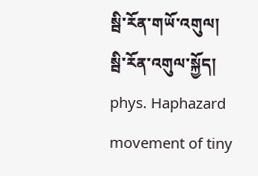སྦི་རོན་གཡོ་འགུལ།
སྦི་རོན་འགུལ་སྐྱོད།
phys. Haphazard movement of tiny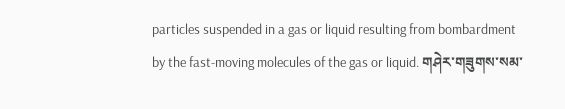particles suspended in a gas or liquid resulting from bombardment by the fast-moving molecules of the gas or liquid. གཤེར་གཟུགས་སམ་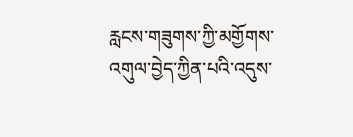རླངས་གཟུགས་ཀྱི་མགྱོགས་འགུལ་བྱེད་ཀྱིན་པའི་འདུས་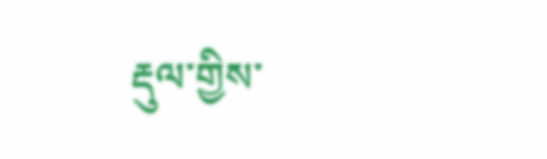རྡུལ་གྱིས་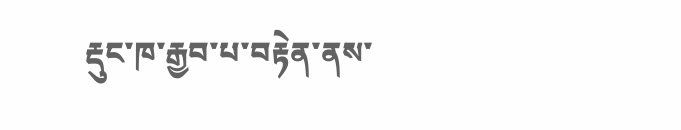རྡུང་ཁ་རྒྱབ་པ་བརྟེན་ནས་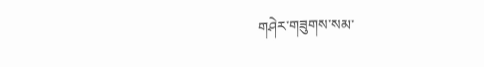གཤེར་གཟུགས་སམ་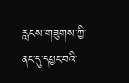རླངས་གཟུགས་ཀྱི་ནང་དུ་དཔྱང་བའི་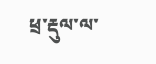ཕྲ་རྡུལ་ལ་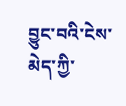བྱུང་བའི་ངེས་མེད་ཀྱི་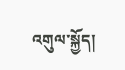འགུལ་སྐྱོད།